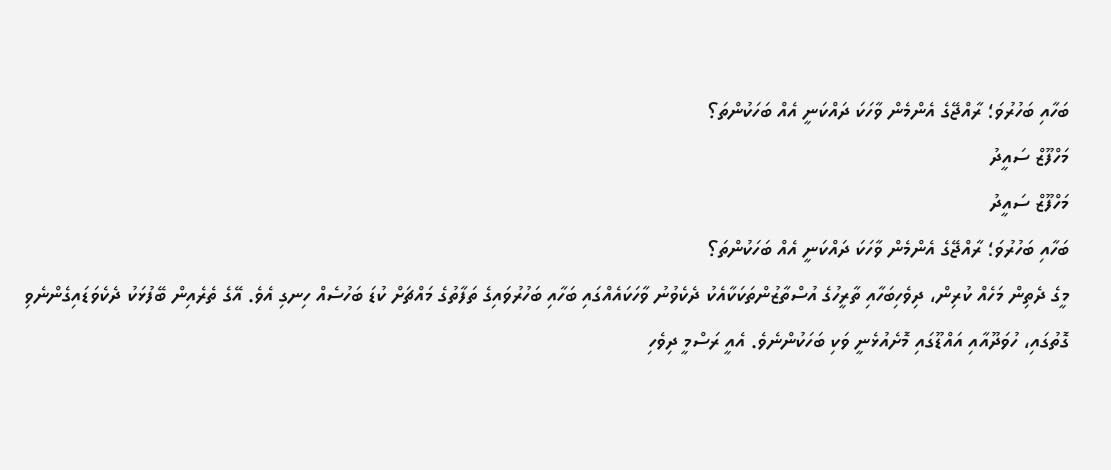ބަހާއި ބަހުރުވަ؛ ރާއްޖޭގެ އެންމެން ވާހަކަ ދައްކަނީ އެއް ބަހަކުންތަ؟
މަހްފޫޒް ސައީދު
މަހްފޫޒް ސައީދު
ބަހާއި ބަހުރުވަ؛ ރާއްޖޭގެ އެންމެން ވާހަކަ ދައްކަނީ އެއް ބަހަކުންތަ؟
މީގެ ދެތިން މަހެއް ކުރިން، ދިވެހިބަހާއި ތާރީހުގެ އުސްތާޒުންތަކަކާއެކު ދެކެވުނު ވާހަކައެއްގައި ބަހާއި ބަހުރުވައިގެ ތަފާތުގެ މައްޗަށް ކުޑަ ބަހުސެއް ހިނގި އެވެ. އޭގެ ތެރެއިން ބޭފުޅަކު ދެކެވަޑައިގެންނެވި ގޮތުގައި، ހުވަދޫއާއި އައްޑޫގައި މޮށެއުޅެނީ ވަކި ބަހަކުންނެވެ. އެއީ ރަސްމީ ދިވެހި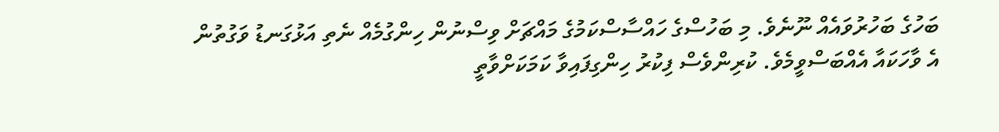ބަހުގެ ބަހުރުވައެއް ނޫނެވެ. މި ބަހުސްގެ ހައްސާސްކަމުގެ މައްޗަށް ވިސްނުން ހިންގުމެއް ނެތި އަޅުގަނޑު ވަގުތުން އެ ވާހަކައާ އެއްބަސްވީމެވެ. ކުރިންވެސް ފިކުރު ހިންގިފައިވާ ކަމަކަށްވާތީ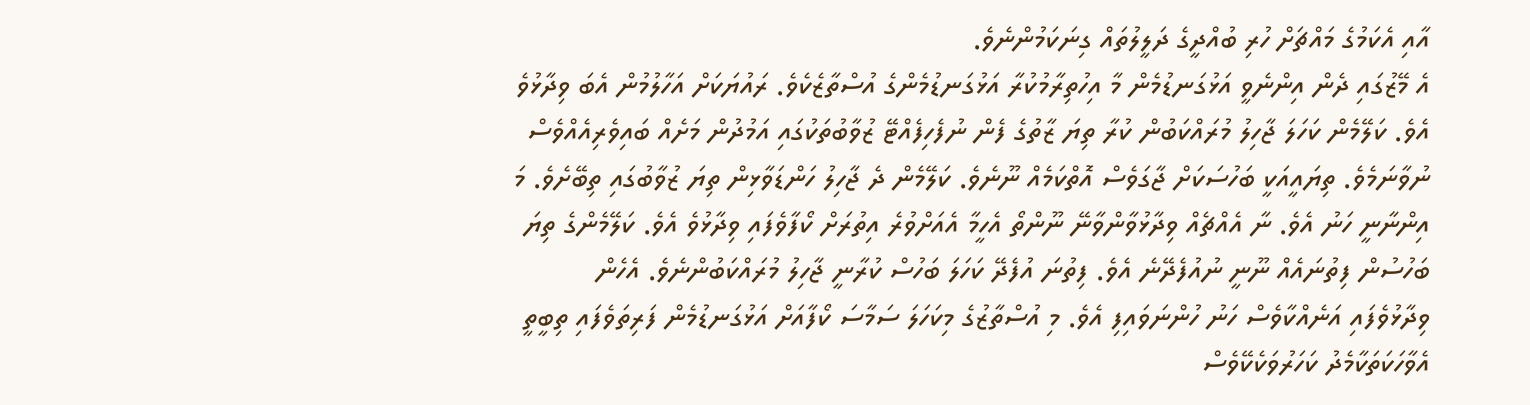އާއި އެކަމުގެ މައްޗަށް ހުރި ބުއްދީގެ ދަލީލުތައް ގިނަކަމުންނެވެ.
އެ މޭޒުގައި ދެން އިންނެވީ އަޅުގަނޑުމެން މާ އިހުތިރާމުކުރާ އަޅުގަނޑުމެންގެ އުސްތާޒެކެވެ. ރައުޔަކަށް އަހާލުމުން އެބަ ވިދާޅުވެ އެވެ. ކަލޭމެން ކަހަލަ ޖާހިލު މުރައްކަބުން ކުރާ ތިޔަ ޒާތުގެ ފެން ނުފެހިފެއްޓޭ ޒުވާބުތަކުގައި އަމުދުން މަށެއް ބައިވެރިއެއްވެސް ނުވާނަމެވެ. ތިޔައީއަކީ ބަހުސަކަށް ޖާގަވެސް އޮތްކަމެއް ނޫނެވެ. ކަލޭމެން ދެ ޖާހިލު ހަންޑަވާޅިން ތިޔަ ޒުވާބުގައި ތިބޭށެވެ. މަ އިންނާނީ ހަނު އެވެ. ނާ އެއްޗެއް ވިދާޅުވާންވާނޭ ނޫންތޯ އެހީމާ އެއަށްވުރެ އިތުރަށް ކޯފާވެފައި ވިދާޅުވެ އެވެ. ކަލޭމެންގެ ތިޔަ ބަހުސުން ފިތުނައެއް ނޫނީ ނުއުފެދޭނެ އެވެ. ފިތުނަ އުފެދޭ ކަހަލަ ބަހުސް ކުރާނީ ޖާހިލު މުރައްކަބުންނެވެ. އެހެން ވިދާޅުވެފައި އަނެއްކާވެސް ހަނު ހުންނަވައިފި އެވެ. މި އުސްތާޒުގެ މިކަހަލަ ސަމާސަ ކޯފާއަށް އަޅުގަނޑުމެން ފަރިތަވެފައި ތިބީތީ އެވާހަކަތަކާމެދު ކަހަރުވަކެކޭވެސް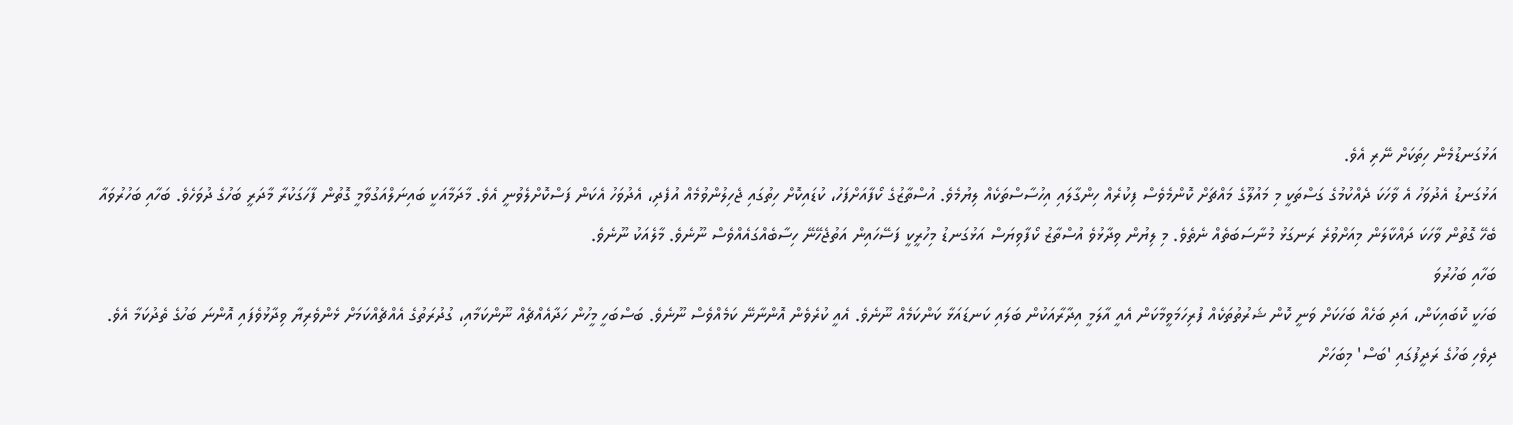އަޅުގަނޑުމެން ހިތަކަށް ނޭރި އެވެ.
އަޅުގަނޑު އެދުވަހު އެ ވާހަކަ ދެއްކުމުގެ ގަސްތަކީ މި މައުލޫގެ މައްޗަށް ކޮންމެވެސް ފިކުރެއް ހިންގާލައި އިހުސާސްތަކެއް ލިޔުމެވެ. އުސްތާޒުގެ ކޯފާއަށްފަހު، ކުޑައިކޮށް ހިތުގައި ޖެހިލުންވުމެއް އުފެދި، އެދުވަހު އެކަން ފަސްކޮށްލެވުނީ އެވެ. މާދަމާއަކީ ބައިނަލްއަގުވާމީ ގޮތުން ފާހަގަކުރާ މާދަރީ ބަހުގެ ދުވަހެވެ. ބަހާއި ބަހުރުވައާ ބެހޭ ގޮތުން ވާހަކަ ދައްކާލަން މިއަށްވުރެ ރަނގަޅު މުނާސަބަތެއް ނެތެވެ. މި ލިޔުން ވިދާޅުވެ އުސްތާޒު ކޯފާވިޔަސް އަޅުގަނޑު މިހުރީކީ ފަސޭހައިން އަތުޖެހޭނޭ ހިސާބެއްގައެއްވެސް ނޫނެވެ. މާލެއަކު ނޫނެވެ.
ބަހާއި ބަހުރުވަ
ބަހަކީ ކޮބައިކަން، އަދި ބަހެއް ބަހަކަށް ވަނީ ކޮން ޝަރުތުތަކެއް ފުރިހަމަވީމާކަން އެއީ އާލަމީ އިދާރާއަކުން ބަލައި ކަނޑައަޅާ ކަންކަމެއް ނޫނެވެ. އެއީ ކުރެވެން އޮންނާނޭ ކަމެއްވެސް ނޫނެވެ. ބަސްބަހީ މީހުން ހަދާއެއްޗެއް ނޫންކަމާއި، ގުދުރަތުގެ އެއްޗެއްކަމަށް ޅެންވެރިޔާ ވިދާޅުވެފައި އޮންނަ ބަހުގެ ތެދުކަމާ އެވެ.
ދިވެހި ބަހުގެ ރަދީފުގައި 'ބަސް' މިބަހަށް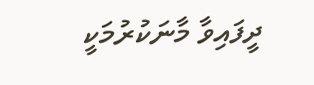ދީފައިވާ މާނަކުރުމަކީ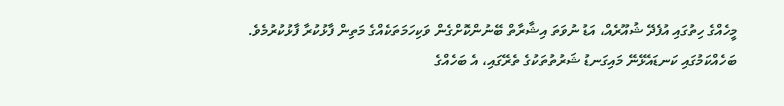މީހެއްގެ ހިތުގައި އުފެދޭ ޝުއޫރެއް، އަޑު ނުވަތަ އިޝާރާތް ބޭނުންކޮށްގެން ވަކިހަމަތަކެއްގެ މަތިން ފާޅުކުރާ ފާޅުކުރުމެވެ.
ބަހެއްކަމުގައި ކަނޑައެޅޭނޭ މައިގަނޑު ޝަރުތުތަކުގެ ތެރޭގައި، އެ ބަހެއްގެ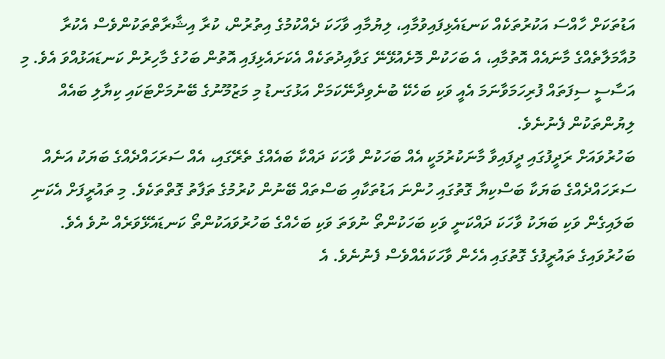އަޑުތަކަށް ހާއްސަ އަކުރުތަކެއް ކަނޑައެޅިފައިވުމާއި، ލިޔުމާއި ވާހަކަ ދެއްކުމުގެ އިތުރުން، ކުރާ އިޝާރާތްތަކުންވެސް އެކުރާ މުއާމަލާތެއްގެ މާނައެއް އޮތުމާއި، އެ ބަހަކުން މޮށެއުޅޭނޭ ގަވާއިދުތަކެއް އެކަށައެޅިފައި އޮތުން ބަހުގެ މާހިރުން ކަނޑައަޅުއްވަ އެވެ. މި އަސާސީ ސިފަތައް ފުރިހަމަވާނަމަ އެއީ ވަކި ބަހެކޭ ބުނެވިދާނޭކަމަށް އަޅުގަނޑު މި މަޒުމޫނުގެ ބޭނުމަށްޓަކައި ކިޔާލި ބައެއް ލިޔުންތަކުން ފެނުނެވެ.
ބަހުރުވައަށް ރަދީފުގައި ދީފައިވާ މާނަކުރުމަކީ އެއް ބަހަކުން ވާހަކަ ދައްކާ ބައެއްގެ ތެރޭގައި، އެއް ސަރަހައްދެއްގެ ބަޔަކު އަނެއް ސަރަހައްދެއްގެ ބަޔަކާ ބަސްކިޔާ ގޮތުގައި ހުންނަ އަޑުތަކާއި ބަސްތައް ބޭނުން ކުރުމުގެ ތަފާތު ގޮތްތަކެވެ. މި ތައުރީފަށް އެކަނި ބަލައިގެން ވަކި ބަޔަކު ވާހަކަ ދައްކަނީ ވަކި ބަހަކުންތޯ ނުވަތަ ވަކި ބަހެއްގެ ބަހުރުވައަކުންތޯ ކަނޑައެޅޭވަރެއް ނުވެ އެވެ.
ބަހުރުވައިގެ ތައުރީފުގެ ގޮތުގައި އެހެން ވާހަކައެއްވެސް ފެނުނެވެ. އެ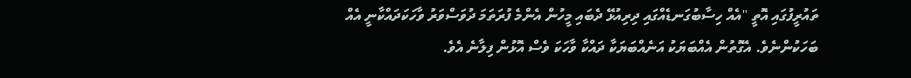ތައުރީފުގައި އޮތީ "އެއް ހިސާބުގަނޑެއްގައި ދިރިއުޅޭ ދެބައި މީހުން އެންމެ ފުރަތަމަ ދުވަސްވަރު ވާހަކަދައްކާނީ އެއް ބަހަކުންނެވެ. އެގޮތުން އެއްބަޔަކު އަނެއްބަޔަކާ ދައްކާ ވާހަކަ ވެސް އޮޅުން ފިލާނެ އެވެ.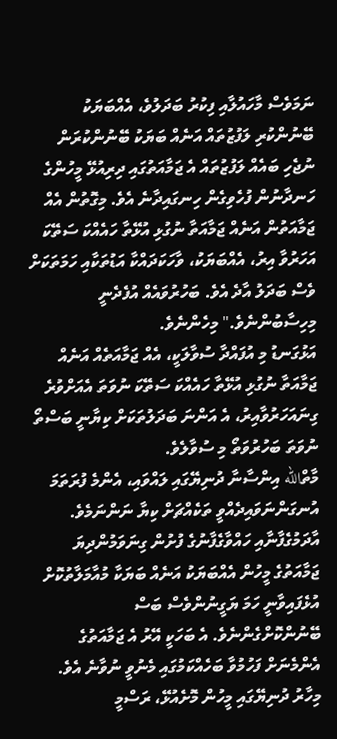ނަމަވެސް މާހައުލާއި ފިކުރު ބަދަލުވެ، އެއްބަޔަކު ބޭނުންކުރި ލަފުޒުތައް އަނެއް ބަޔަކު ބޭނުންކުރަން ނުޖެހި ބައެއް ލަފުޒުތައް އެ ޖަމާއަތުގައި ދިރިއުޅޭ މީހުންގެ ހަނދާނުން ފުހެވިގެން ހިނގައިދާނެ އެވެ. މިގޮތުން އެއް ޖަމާއަތުން އަނެއް ޖަމާއަތާ ނުގުޅި އުޅޭތާ ހައެއްކަ ސަތޭކަ އަހަރުވާ އިރު، އެއްބަޔަކު، ވާހަކަދައްކާ އަޑުތަކާއި ހަމަތަކަށް ވެސް ބަދަލު އާދެ އެވެ. ބަހުރުވައެއް އުފެދެނީ މިހިސާބުންނެވެ." މިހެންނެވެ.
އަޅުގަނޑު މި އުފައްދާ ސުވާލަކީ، އެއް ޖަމާއަތެއް އަނެއް ޖަމާއަތާ ނުގުޅި އުޅޭތާ ހައެއްކަ ސަތޭކަ ނުވަތަ އެއަށްވުރެ ގިނައަހަރުވާއިރު، އެ އަންނަ ބަދަލުތަކަށް ކިޔާނީ ބަސްތޯ ނުވަތަ ބަހުރުވަތޯ މި ސުވާލެވެ.
މާތްالله އިންސާނާ ދުނިޔޭގައި ލައްވައި، އެންމެ ފުރަތަމަ އުނގަންނަވައިދެއްވީ ތަކެއްޗަށް ކިޔާ ނަންނަމެވެ. އާދަމުގެފާނާއި ހައްވާގެފާނުގެ ފުށުން ގިނަވަމުންދިޔަ ޖަމާއަތުގެ މީހުން އެއްބަޔަކު އަނެއް ބަޔަކާ މުއާމަލާތުކޮށް އުޅެފައިވާނީ ހަމަ ޔަގީނުންވެސް ބަސް ބޭނުންކޮށްގެންނެވެ. އެ ބަހަކީ އޭރު އެ ޖަމާއަތުގެ އެންމެނަށް ފަހުމުވާ ބަހެއްކަމުގައި މެނުވީ ނުވާނެ އެވެ. މިހާރު ދުނިޔޭގައި މީހުން މޮށެއުޅޭ، ރަސްމީ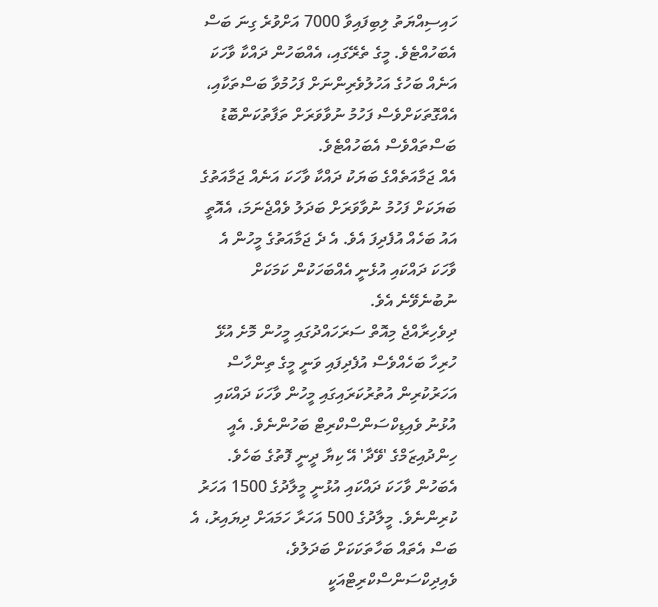ހައިސިއްޔަތު ލިބިފައިވާ 7000 އަށްވުރެ ގިނަ ބަސް އެބަހުއްޓެވެ. މީގެ ތެރޭގައި، އެއްބަހުން ދައްކާ ވާހަކަ އަނެއް ބަހުގެ އަހުލުވެރިންނަށް ފަހުމުވާ ބަސްތަކާއި، އެއްގޮތަކަށްވެސް ފަހުމު ނުވާވަރަށް ތަފާތުކަންބޮޑު ބަސްތައްވެސް އެބަހުއްޓެވެ.
އެއް ޖަމާއަތެއްގެ ބަޔަކު ދައްކާ ވާހަކަ އަނެއް ޖަމާއަތުގެ ބަޔަކަށް ފަހުމު ނުވާވަރަށް ބަދަލު ވެއްޖެނަމަ، އެއޮތީ އައު ބަހެއް އުފެދިފަ އެވެ. އެ ދެ ޖަމާއަތުގެ މީހުން އެ ވާހަކަ ދައްކައި އުޅެނީ އެއްބަހަކުން ކަމަކަށް ނުބުނެވޭނެ އެވެ.
ދިވެހިރާއްޖެ މިއޮތް ސަރަހައްދުގައި މީހުން މޮށެ އުޅޭ ހުރިހާ ބަހެއްވެސް އުފެދިފައި ވަނީ މީގެ ތިންހާސް އަހަރުކުރިން އުތުރުކަރައިގައި މީހުން ވާހަކަ ދައްކައި އުޅުނު ވެއިޑިކްސަންސްކްރިޓް ބަހުންނެވެ. އެއީ ހިންދުއިޒަމްގެ 'ވޭދާ' އޭ ކިޔާ ދީނީ ފޮތުގެ ބަހެވެ. އެބަހުން ވާހަކަ ދައްކައި އުޅުނީ މީލާދުގެ 1500 އަހަރު ކުރިންނެވެ. މީލާދުގެ 500 އަހަރާ ހަމައަށް ދިޔައިރު، އެ ބަސް އެތައް ބަހާތަކަކަށް ބަދަލުވެ، ވެއިދިކްސަންސްކްރިޓްއަކީ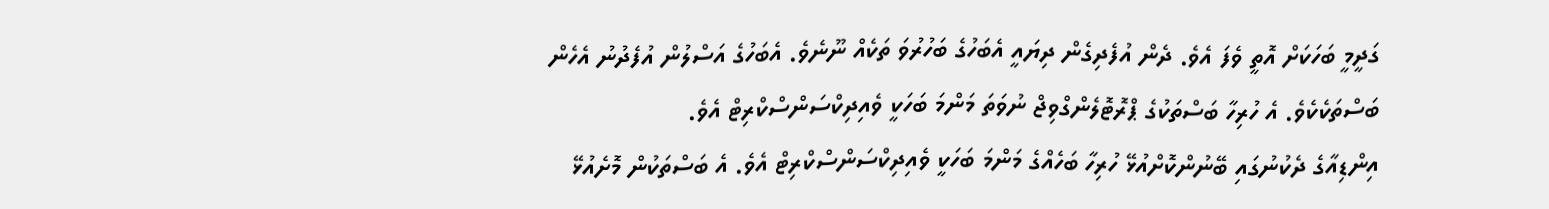ގަދީމީ ބަހަކަށް އޮތީ ވެފަ އެވެ. ދެން އުފެދިގެން ދިޔައީ އެބަހުގެ ބަހުރުވަ ތަކެއް ނޫނެވެ. އެބަހުގެ އަސްލުން އުފެދުނު އެހެން ބަސްތަކެކެވެ. އެ ހުރިހާ ބަސްތަކުގެ ޕްރޮޓޮލެންގްވިޖް ނުވަތަ މަންމަ ބަހަކީ ވެއިދިކްސަންސްކްރިޓް އެވެ.
އިންޑިއާގެ ދެކުނުގައި ބޭނުންކޮށްއުޅޭ ހުރިހާ ބަހެއްގެ މަންމަ ބަހަކީ ވެއިދިކްސަންސްކްރިޓް އެވެ. އެ ބަސްތަކުން މޮށެއުޅޭ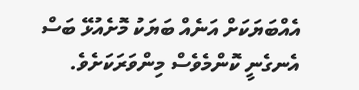އެއްބަޔަކަށް އަނެއް ބަޔަކު މޮށެއުޅޭ ބަސް އެނގެނީ ކޮންމެވެސް މިންވަރަކަށެވެ.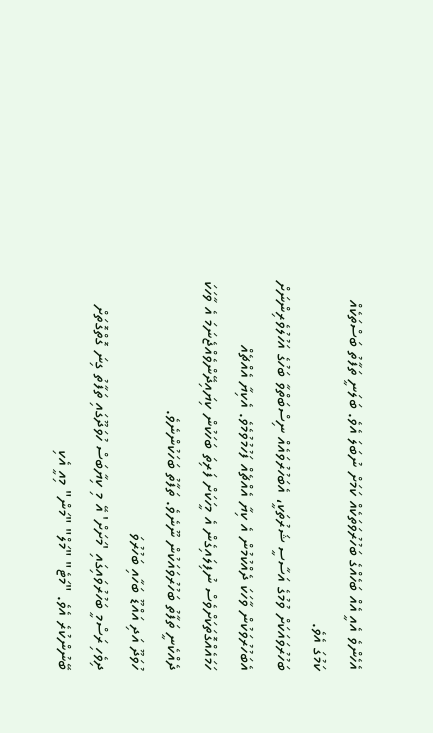އެހެންވެ އެއީ އެއް ބަހެއްގެ ބަހުރުވަތަކެއް ކަމަށް ނުބަލަ އެވެ. ބަލަނީ ތަފާތު ބަސްތަކެއް ކަމުގަ އެވެ.
ބަހުރުވައަކަށް ވުމުގެ އަސާސީ ޝަރުތަކީ، އެބަހުރުވައެއް ނިސްބަތްވާ ބަހުގެ އަހުލުވެރިންނަށް އެބަހުރުވަކުން ވާހަކަ ދެއްކުމުން އެ ކިޔާ އެއްޗެއް ފަހުމުވުމެވެ. އެކިޔާ އެއްޗެއް ހަމައެއްގޮތަކަށްވެސް ނުފިލައިގެން އެ މީހަކަށް ފަރިތަ ބަހަކުން ކިޔައިދޭންވެއްޖެނަމަ އެ ވާހަކަ ދެއްކެނީ ތަފާތު ބަހުރުވައަކުން ނޫނެވެ. ތަފާތު ބަހަކުންނެވެ.
ހުވަދޫ އަދި އައްޑޫ ބަހާއި ބަހުރުވަ
ދިވެހި ރަސްމީ ބަހުރުވައިގައި 'މަށަށް' އޭ މި ކިޔާބަސް ހުވަދޫގައި ތަފާތު ގިނަ ގޮތްގޮތަށް ބޭނުންކުރެ އެވެ. "މަޓެ" "މަލް" "މަން" މިއީ އެކި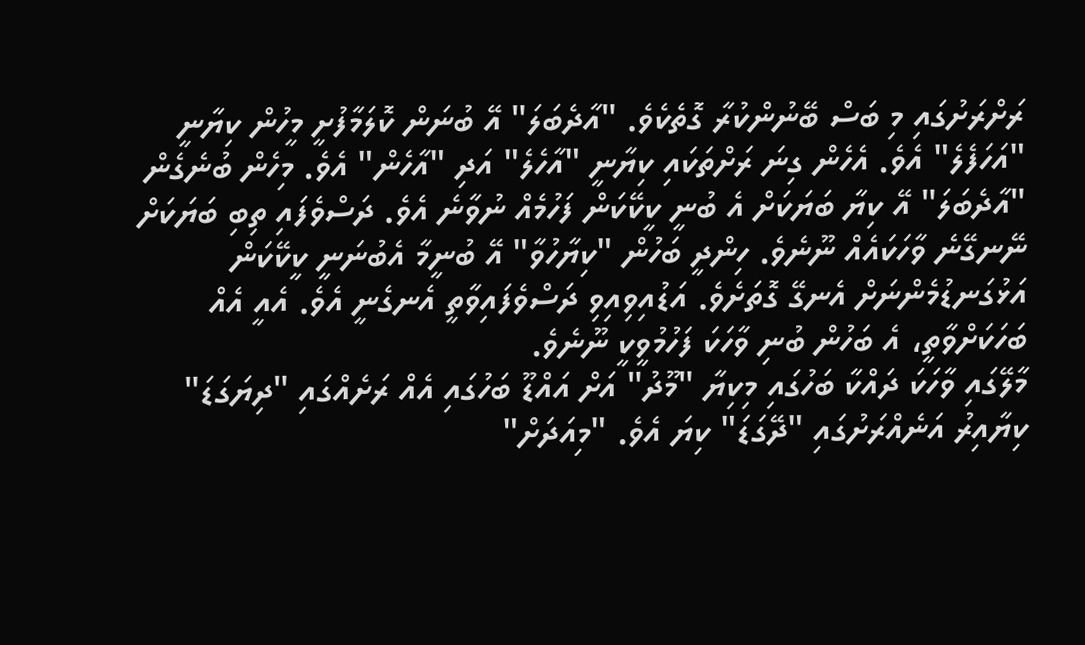ރަށްރަށުގައި މި ބަސް ބޭނުންކުރާ ގޮތެކެވެ. "އާދެބަލަ" އޭ ބުނަން ކޮލަމާފުށީ މީހުން ކިޔާނީ "އަހަފެލެ" އެވެ. އެހެން ގިނަ ރަށްތަކައި ކިޔާނީ "އާހެލެ" އަދި "އާހެން" އެވެ. މިހެން ބުނެގެން "އާދެބަލަ" އޭ ކިޔާ ބަޔަކަށް އެ ބުނީ ކީކޭކަން ފަހުމެއް ނުވާނެ އެވެ. ދަސްވެފައި ތިބި ބަޔަކަށް ނޭނގޭނެ ވާހަކައެއް ނޫނެވެ. ހިންދީ ބަހުން "ކިޔާހުވާ" އޭ ބުނީމާ އެބުނަނީ ކީކޭކަން އަޅުގަނޑުމެންނަށް އެނގޭ ގޮތަށެވެ. އަޑުއިވިއިވި ދަސްވެފައިވާތީ އެނގެނީ އެވެ. އެއީ އެއް ބަހަކަށްވާތީ، އެ ބަހުން ބުނި ވާހަކަ ފަހުމުވީކީ ނޫނެވެ.
މާލޭގައި ވާހަކަ ދައްކާ ބަހުގައި މިކިޔާ "މޫދު" އަށް އައްޑޫ ބަހުގައި އެއް ރަށެއްގައި "ދިޔަގަޑަ" ކިޔާއިރު އަނެއްރަށުގައި "ދޭގަޑަ" ކިޔަ އެވެ. "މިއަދަށް"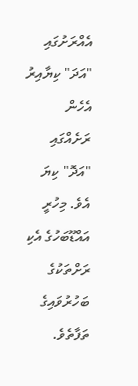އެއްރަށުގައި "އަދަ" ކިޔާއިރު އެހެން ރަށެއްގައި "އަދޮ" ކިޔަ އެވެ. މިހުރީ އައްޑޫބަހުގެ އެކި ރަށްތަކުގެ ބަހުރުވައިގެ ތަފާތެވެ.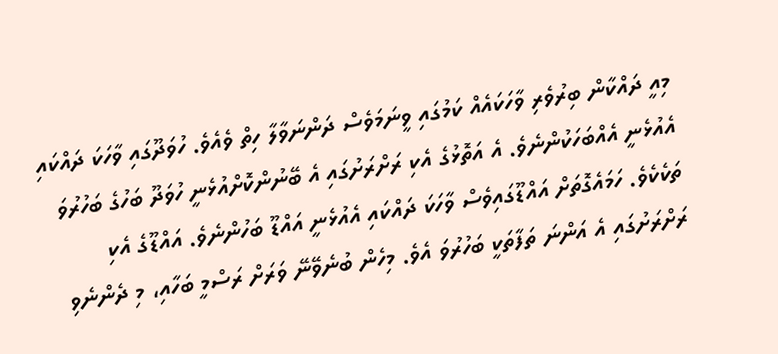މިއީ ދައްކާން ބިރުވެރި ވާހަކައެއް ކަމުގައި ވީނަމަވެސް ދަންނަވާލާ ހިތް ވެއެވެ. ހުވަދޫގައި ވާހަކަ ދައްކައި އެއުޅެނީ އެއްބަހަކުންނެވެ. އެ އަތޮޅުގެ އެކި ރަށްރަށުގައި އެ ބޭނުންކޮށްއުޅެނީ ހުވަދޫ ބަހުގެ ބަހުރުވަ ތަކެކެވެ. ހަމައެގޮތަށް އައްޑޫގައިވެސް ވާހަކަ ދައްކައި އެއުޅެނީ އައްޑޫ ބަހުންނެވެ. އައްޑޫގެ އެކި ރަށްރަށުގައި އެ އަންނަ ތަފާތަކީ ބަހުރުވަ އެވެ. މިހެން ބުނެވޭނޭ ވަރަށް ރަސްމީ ބަހާއި، މި ދެންނެވި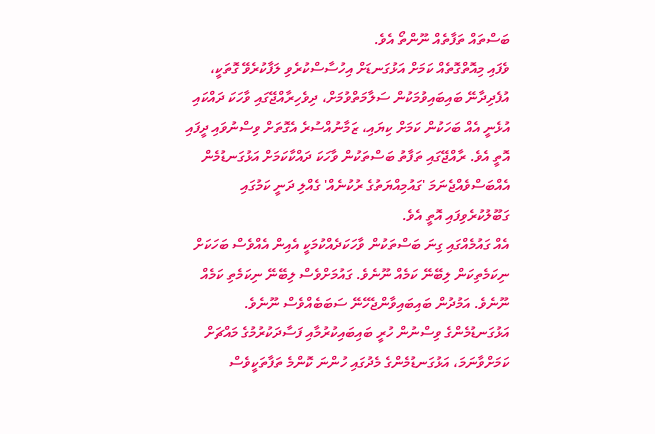ބަސްތައް ތަފާތެއް ނޫންތޯ އެވެ.
ވެފައި މިއޮތްގޮތެއް ކަމަށް އަޅުގަނޑަށް އިހުސާސްކުރެވި ލަފާކުރެވޭ ގޮތަކީ، އުފެދިދާނޭ ބައިބައިވުމަކުން ސަލާމަތްވުމަށް، ދިވެހިރާއްޖޭގައި ވާހަކަ ދައްކައި އުޅެނީ އެއް ބަހަކުން ކަމަށް ކިޔައި، ޒަމާނުއްސުރެ އެގޮތަށް ވިސްނުވައި ދީފައި އޮތީ އެވެ. ރާއްޖޭގައި ތަފާތު ބަސްތަކުން ވާހަކަ ދައްކާކަމަށް އަޅުގަނޑުމެން އެއްބަސްވެއްޖެނަމަ 'ގައުމިއްޔަތުގެ ރުކުނެއް' ގެއްލި ދަނީ ކަމުގައި ގަބޫލުކުރެވިފައި އޮތީ އެވެ.
އެއް ގައުމެއްގައި ގިނަ ބަސްތަކުން ވާހަކަދެއްކުމަކީ އެއިން އެއްވެސް ބަހަކަށް ނިކަމެތިކަން ލިބޭނޭ ކަމެއް ނޫނެވެ. ގައުމަށްވެސް ލިބޭނޭ ނިކަމެތި ކަމެއް ނޫނެވެ. އަމުދުން ބައިބައިވާންޖެހޭނޭ ސަބަބެއްވެސް ނޫނެވެ. އަޅުގަނޑުމެންގެ ވިސްނުން ހުރީ ބައިބައިކުރުމާއި ފަސާދަކުރުމުގެ މައްޗަށް ކަމަށްވާނަމަ، އަޅުގަނޑުމެންގެ މެދުގައި ހުންނަ ކޮންމެ ތަފާތަކީވެސް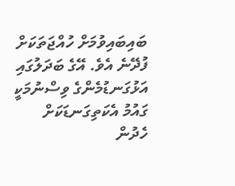ބައިބައިވުމަށް ހުއްޖަތަކަށް ފުދޭނެ އެވެ. އޭގެ ބަދަލުގައި އަޅުގަނޑުމެންގެ ވިސްނުމަކީ ގައުމު އެކަތިގަނޑަކަށް ހެދުން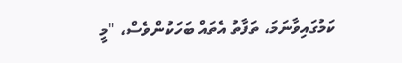ކަމުގައިވާނަމަ، ތަފާތު އެތައް ބަހަކުންވެސް، "މީ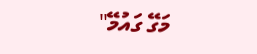މަގޭ ގައުމޭ"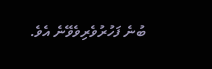ބުނެ ފަހުރުވެރިވެވޭނެ އެވެ.